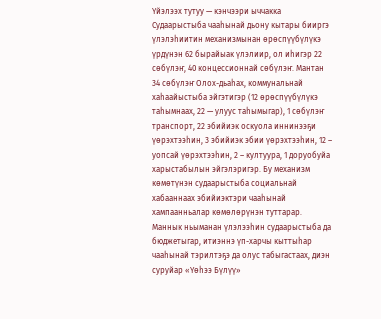Үйэлээх тутуу — кэнчээри ыччакка
Судаарыстыба чааһынай дьону кытары бииргэ үлэлэһиитин механизмынан өрөспүүбүлүкэ үрдүнэн 62 бырайыак үлэлиир, ол иһигэр 22 сөбүлэҥ, 40 концессионнай сөбүлэҥ. Мантан 34 сөбүлэҥ Олох-дьаһах, коммунальнай хаһаайыстыба эйгэтигэр (12 өрөспүүбүлүкэ таһымнаах, 22 — улуус таһымыгар), 1 сөбүлэҥ транспорт, 22 эбийиэк оскуола иннинээҕи үөрэхтээһин, 3 эбийиэк эбии үөрэхтээһин, 12 – уопсай үөрэхтээһин, 2 – култуура, 1 доруобуйа харыстабылын эйгэлэригэр. Бу механизм көмөтүнэн судаарыстыба социальнай хабааннаах эбийиэктэри чааһынай хампаанньалар көмөлөрүнэн туттарар. Маннык ньыманан үлэлээһин судаарыстыба да бюджетыгар, итиэннэ үп-харчы кыттыһар чааһынай тэрилтэҕэ да олус табыгастаах, диэн суруйар «Үөһээ Бүлүү»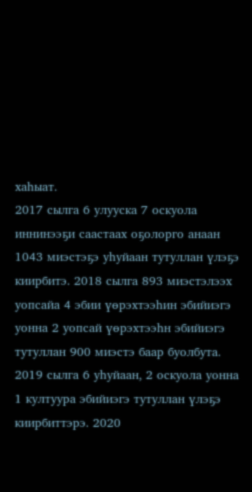хаһыат.
2017 сылга 6 улууска 7 оскуола иннинээҕи саастаах оҕолорго анаан 1043 миэстэҕэ уһуйаан тутуллан үлэҕэ киирбитэ. 2018 сылга 893 миэстэлээх уопсайа 4 эбии үөрэхтээһин эбийиэгэ уонна 2 уопсай үөрэхтээһн эбийиэгэ тутуллан 900 миэстэ баар буолбута. 2019 сылга 6 уһуйаан, 2 оскуола уонна 1 култуура эбийиэгэ тутуллан үлэҕэ киирбиттэрэ. 2020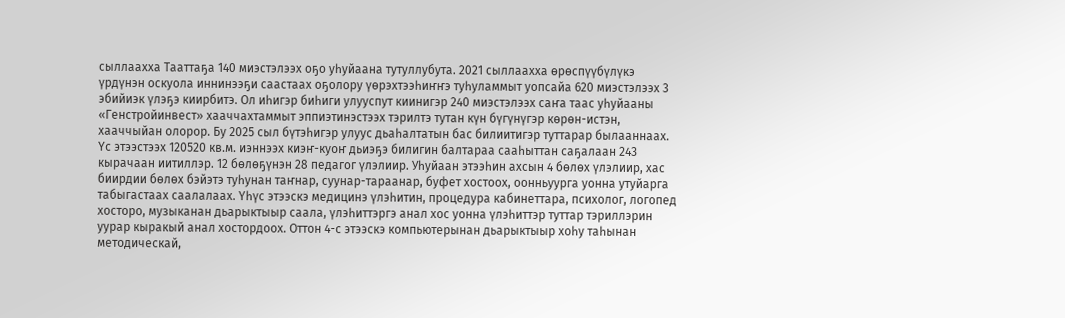сыллаахха Тааттаҕа 140 миэстэлээх оҕо уһуйаана тутуллубута. 2021 сыллаахха өрөспүүбүлүкэ үрдүнэн оскуола иннинээҕи саастаах оҕолору үөрэхтээһиҥҥэ туһуламмыт уопсайа 620 миэстэлээх 3 эбийиэк үлэҕэ киирбитэ. Ол иһигэр биһиги улууспут киинигэр 240 миэстэлээх саҥа таас уһуйааны «Генстройинвест» хааччахтаммыт эппиэтинэстээх тэрилтэ тутан күн бүгүнүгэр көрөн-истэн, хааччыйан олорор. Бу 2025 сыл бүтэһигэр улуус дьаһалтатын бас билиитигэр туттарар былааннаах.
Үс этээстээх 120520 кв.м. иэннээх киэҥ-куоҥ дьиэҕэ билигин балтараа сааһыттан саҕалаан 243 кырачаан иитиллэр. 12 бөлөҕүнэн 28 педагог үлэлиир. Уһуйаан этээһин ахсын 4 бөлөх үлэлиир, хас биирдии бөлөх бэйэтэ туһунан таҥнар, суунар-тараанар, буфет хостоох, оонньуурга уонна утуйарга табыгастаах саалалаах. Үһүс этээскэ медицинэ үлэһитин, процедура кабинеттара, психолог, логопед хосторо, музыканан дьарыктыыр саала, үлэһиттэргэ анал хос уонна үлэһиттэр туттар тэриллэрин уурар кыракый анал хостордоох. Оттон 4-с этээскэ компьютерынан дьарыктыыр хоһу таһынан методическай,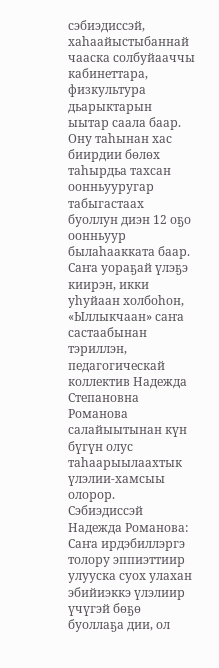сэбиэдиссэй, хаһаайыстыбаннай чааска солбуйааччы кабинеттара, физкультура дьарыктарын ыытар саала баар. Ону таһынан хас биирдии бөлөх таһырдьа тахсан оонньууругар табыгастаах буоллун диэн 12 оҕо оонньуур былаһаакката баар.
Саҥа уораҕай үлэҕэ киирэн, икки уһуйаан холбоһон, «Ыллыкчаан» саҥа састаабынан тэриллэн, педагогическай коллектив Надежда Степановна Романова салайыытынан күн бүгүн олус таһаарыылаахтык үлэлии-хамсыы олорор.
Сэбиэдиссэй Надежда Романова:
Саҥа ирдэбиллэргэ толору эппиэттиир улууска суох улахан эбийиэккэ үлэлиир үчүгэй бөҕө буоллаҕа дии, ол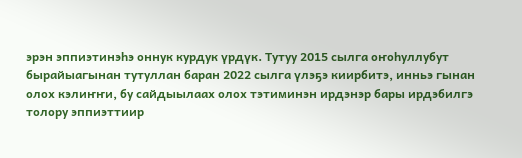эрэн эппиэтинэһэ оннук курдук үрдүк. Тутуу 2015 сылга оҥоһуллубут бырайыагынан тутуллан баран 2022 сылга үлэҕэ киирбитэ, инньэ гынан олох кэлиҥҥи, бу сайдыылаах олох тэтиминэн ирдэнэр бары ирдэбилгэ толору эппиэттиир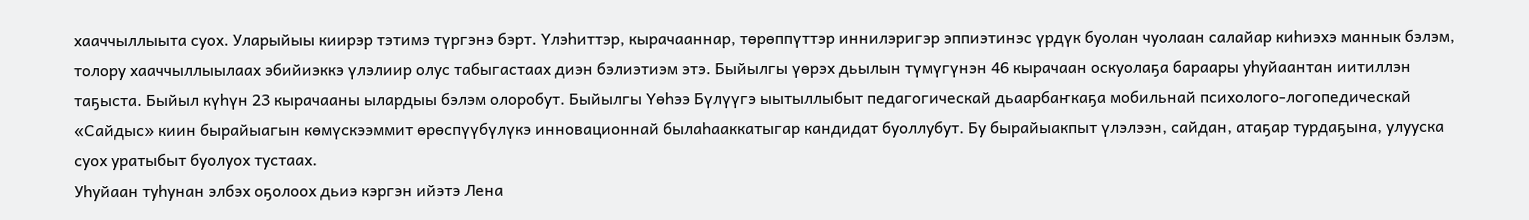хааччыллыыта суох. Уларыйыы киирэр тэтимэ түргэнэ бэрт. Үлэһиттэр, кырачааннар, төрөппүттэр иннилэригэр эппиэтинэс үрдүк буолан чуолаан салайар киһиэхэ маннык бэлэм, толору хааччыллыылаах эбийиэккэ үлэлиир олус табыгастаах диэн бэлиэтиэм этэ. Быйылгы үөрэх дьылын түмүгүнэн 46 кырачаан оскуолаҕа бараары уһуйаантан иитиллэн таҕыста. Быйыл күһүн 23 кырачааны ылардыы бэлэм олоробут. Быйылгы Үөһээ Бүлүүгэ ыытыллыбыт педагогическай дьаарбаҥкаҕа мобильнай психолого-логопедическай «Сайдыс» киин бырайыагын көмүскээммит өрөспүүбүлүкэ инновационнай былаһааккатыгар кандидат буоллубут. Бу бырайыакпыт үлэлээн, сайдан, атаҕар турдаҕына, улууска суох уратыбыт буолуох тустаах.
Уһуйаан туһунан элбэх оҕолоох дьиэ кэргэн ийэтэ Лена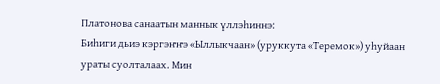Платонова санаатын маннык үллэһиннэ:
Биһиги дьиэ кэргэҥҥэ «Ыллыкчаан» (уруккута «Теремок») уһуйаан ураты суолталаах. Мин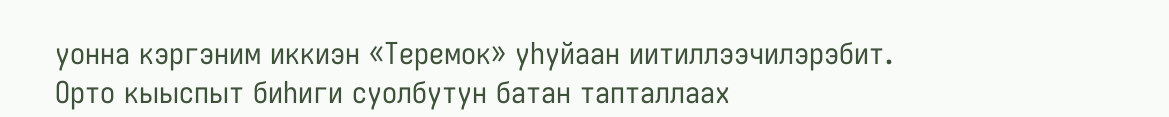уонна кэргэним иккиэн «Теремок» уһуйаан иитиллээчилэрэбит. Орто кыыспыт биһиги суолбутун батан тапталлаах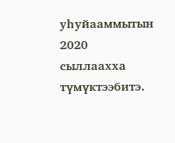уһуйааммытын 2020 сыллаахха түмүктээбитэ.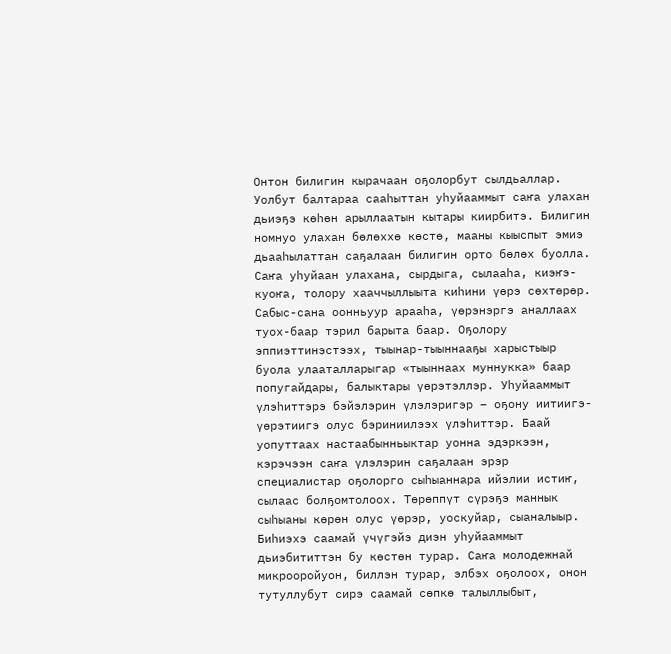Онтон билигин кырачаан оҕолорбут сылдьаллар. Уолбут балтараа сааһыттан уһуйааммыт саҥа улахан дьиэҕэ көһөн арыллаатын кытары киирбитэ. Билигин номнуо улахан бөлөххө көстө, мааны кыыспыт эмиэ дьааһылаттан саҕалаан билигин орто бөлөх буолла. Саҥа уһуйаан улахана, сырдыга, сылааһа, киэҥэ-куоҥа, толору хааччыллыыта киһини үөрэ сөхтөрөр. Сабыс-сана оонньуур арааһа, үөрэнэргэ аналлаах туох-баар тэрил барыта баар. Оҕолору эппиэттинэстээх, тыынар-тыыннааҕы харыстыыр буола улааталларыгар «тыыннаах муннукка» баар попугайдары, балыктары үөрэтэллэр. Уһуйааммыт үлэһиттэрэ бэйэлэрин үлэлэригэр – оҕону иитиигэ-үөрэтиигэ олус бэриниилээх үлэһиттэр. Баай уопуттаах настаабынньыктар уонна эдэркээн, кэрэчээн саҥа үлэлэрин саҕалаан эрэр специалистар оҕолорго сыһыаннара ийэлии истиҥ, сылаас болҕомтолоох. Төрөппүт сүрэҕэ маннык сыһыаны көрөн олус үөрэр, уоскуйар, сыаналыыр. Биһиэхэ саамай үчүгэйэ диэн уһуйааммыт дьиэбититтэн бу көстөн турар. Саҥа молодежнай микрооройуон, биллэн турар, элбэх оҕолоох, онон тутуллубут сирэ саамай сөпкө талыллыбыт,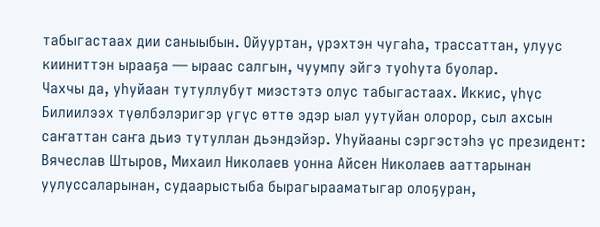табыгастаах дии саныыбын. Ойууртан, үрэхтэн чугаһа, трассаттан, улуус кииниттэн ырааҕа — ыраас салгын, чуумпу эйгэ туоһута буолар.
Чахчы да, уһуйаан тутуллубут миэстэтэ олус табыгастаах. Иккис, үһүс Билиилээх түөлбэлэригэр үгүс өттө эдэр ыал уутуйан олорор, сыл ахсын саҥаттан саҥа дьиэ тутуллан дьэндэйэр. Уһуйааны сэргэстэһэ үс президент: Вячеслав Штыров, Михаил Николаев уонна Айсен Николаев ааттарынан уулуссаларынан, судаарыстыба бырагырааматыгар олоҕуран,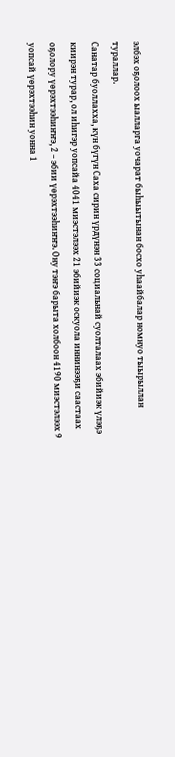элбэх оҕолоох ыалларга уочарат быһыытынан босхо уһаайбалар номнуо тыырыллан тураллар.
Санатар буоллахха, күн бүгүн Саха сирин үрдүнэн 33 социальнай суолталаах эбийиэк үлэҕэ киирэн турар, ол иһигэр уопсайа 4041 миэстэлээх 21 эбийиэк оскуола иннинээҕи саастаах оҕолору үөрэхтээһиҥҥэ, 2 – эбии үөрэхтээһиҥҥэ. Ону тэҥэ барыта холбоон 4190 миэстэлээх 9 уопсай үөрэхтээһин уонна 1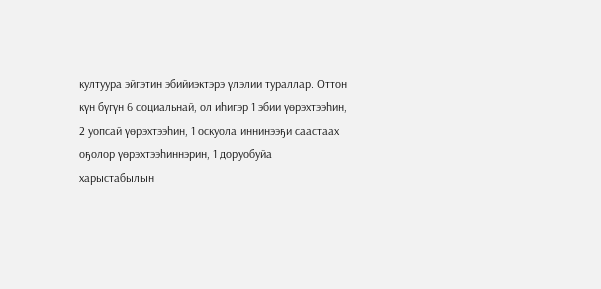култуура эйгэтин эбийиэктэрэ үлэлии тураллар. Оттон күн бүгүн 6 социальнай, ол иһигэр 1 эбии үөрэхтээһин, 2 уопсай үөрэхтээһин, 1 оскуола иннинээҕи саастаах оҕолор үөрэхтээһиннэрин, 1 доруобуйа харыстабылын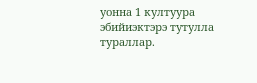уонна 1 култуура эбийиэктэрэ тутулла тураллар.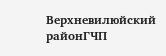Верхневилюйский районГЧП